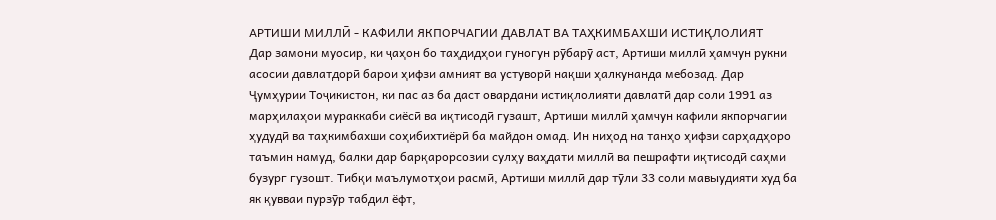АРТИШИ МИЛЛӢ - КАФИЛИ ЯКПОРЧАГИИ ДАВЛАТ ВА ТАҲКИМБАХШИ ИСТИҚЛОЛИЯТ
Дар замони муосир, ки ҷаҳон бо таҳдидҳои гуногун рӯбарӯ аст, Артиши миллӣ ҳамчун рукни асосии давлатдорӣ барои ҳифзи амният ва устуворӣ нақши ҳалкунанда мебозад. Дар Ҷумҳурии Тоҷикистон, ки пас аз ба даст овардани истиқлолияти давлатӣ дар соли 1991 аз марҳилаҳои мураккаби сиёсӣ ва иқтисодӣ гузашт, Артиши миллӣ ҳамчун кафили якпорчагии ҳудудӣ ва таҳкимбахши соҳибихтиёрӣ ба майдон омад. Ин ниҳод на танҳо ҳифзи сарҳадҳоро таъмин намуд, балки дар барқарорсозии сулҳу ваҳдати миллӣ ва пешрафти иқтисодӣ саҳми бузург гузошт. Тибқи маълумотҳои расмӣ, Артиши миллӣ дар тӯли 33 соли мавыудияти худ ба як қувваи пурзӯр табдил ёфт,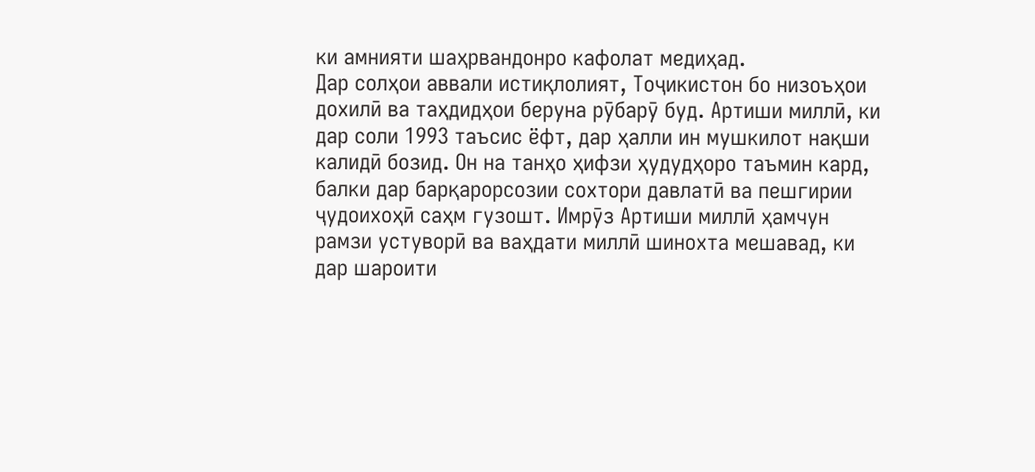ки амнияти шаҳрвандонро кафолат медиҳад.
Дар солҳои аввали истиқлолият, Тоҷикистон бо низоъҳои дохилӣ ва таҳдидҳои беруна рӯбарӯ буд. Артиши миллӣ, ки дар соли 1993 таъсис ёфт, дар ҳалли ин мушкилот нақши калидӣ бозид. Он на танҳо ҳифзи ҳудудҳоро таъмин кард, балки дар барқарорсозии сохтори давлатӣ ва пешгирии ҷудоихоҳӣ саҳм гузошт. Имрӯз Артиши миллӣ ҳамчун рамзи устуворӣ ва ваҳдати миллӣ шинохта мешавад, ки дар шароити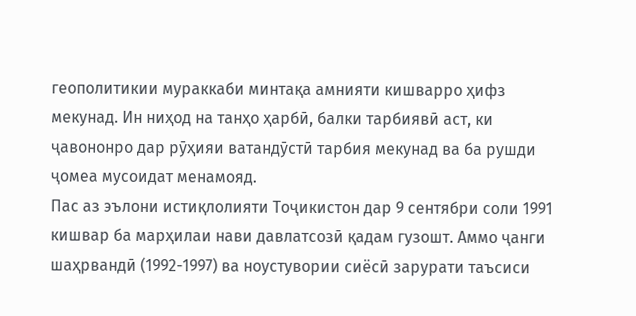геополитикии мураккаби минтақа амнияти кишварро ҳифз мекунад. Ин ниҳод на танҳо ҳарбӣ, балки тарбиявӣ аст, ки ҷавононро дар рӯҳияи ватандӯстӣ тарбия мекунад ва ба рушди ҷомеа мусоидат менамояд.
Пас аз эълони истиқлолияти Тоҷикистон дар 9 сентябри соли 1991 кишвар ба марҳилаи нави давлатсозӣ қадам гузошт. Аммо ҷанги шаҳрвандӣ (1992-1997) ва ноустувории сиёсӣ зарурати таъсиси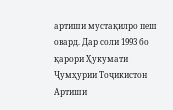артиши мустақилро пеш овард. Дар соли 1993 бо қарори Ҳукумати Ҷумҳурии Тоҷикистон Артиши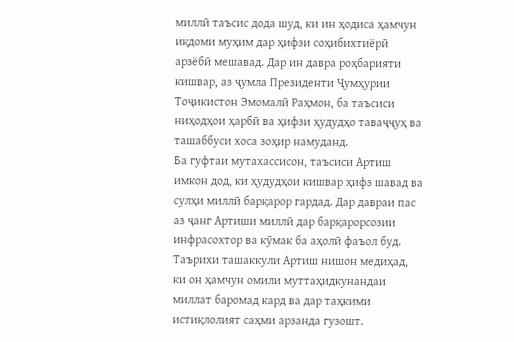миллӣ таъсис дода шуд, ки ин ҳодиса ҳамчун иқдоми муҳим дар ҳифзи соҳибихтиёрӣ арзёбӣ мешавад. Дар ин давра роҳбарияти кишвар, аз ҷумла Президенти Ҷумҳурии Тоҷикистон Эмомалӣ Раҳмон, ба таъсиси ниҳодҳои ҳарбӣ ва ҳифзи ҳудудҳо таваҷҷуҳ ва ташаббуси хоса зоҳир намуданд.
Ба гуфтаи мутахассисон, таъсиси Артиш имкон дод, ки ҳудудҳои кишвар ҳифз шавад ва сулҳи миллӣ барқарор гардад. Дар давраи пас аз ҷанг Артиши миллӣ дар барқарорсозии инфрасохтор ва кӯмак ба аҳолӣ фаъол буд. Таърихи ташаккули Артиш нишон медиҳад, ки он ҳамчун омили муттаҳидкунандаи миллат баромад кард ва дар таҳкими истиқлолият саҳми арзанда гузошт.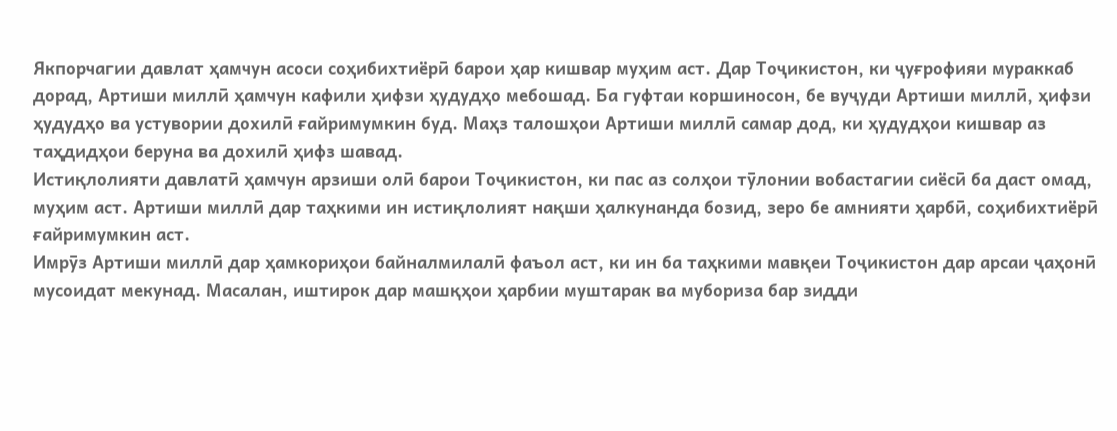Якпорчагии давлат ҳамчун асоси соҳибихтиёрӣ барои ҳар кишвар муҳим аст. Дар Тоҷикистон, ки ҷуғрофияи мураккаб дорад, Артиши миллӣ ҳамчун кафили ҳифзи ҳудудҳо мебошад. Ба гуфтаи коршиносон, бе вуҷуди Артиши миллӣ, ҳифзи ҳудудҳо ва устувории дохилӣ ғайримумкин буд. Маҳз талошҳои Артиши миллӣ самар дод, ки ҳудудҳои кишвар аз таҳдидҳои беруна ва дохилӣ ҳифз шавад.
Истиқлолияти давлатӣ ҳамчун арзиши олӣ барои Тоҷикистон, ки пас аз солҳои тӯлонии вобастагии сиёсӣ ба даст омад, муҳим аст. Артиши миллӣ дар таҳкими ин истиқлолият нақши ҳалкунанда бозид, зеро бе амнияти ҳарбӣ, соҳибихтиёрӣ ғайримумкин аст.
Имрӯз Артиши миллӣ дар ҳамкориҳои байналмилалӣ фаъол аст, ки ин ба таҳкими мавқеи Тоҷикистон дар арсаи ҷаҳонӣ мусоидат мекунад. Масалан, иштирок дар машқҳои ҳарбии муштарак ва мубориза бар зидди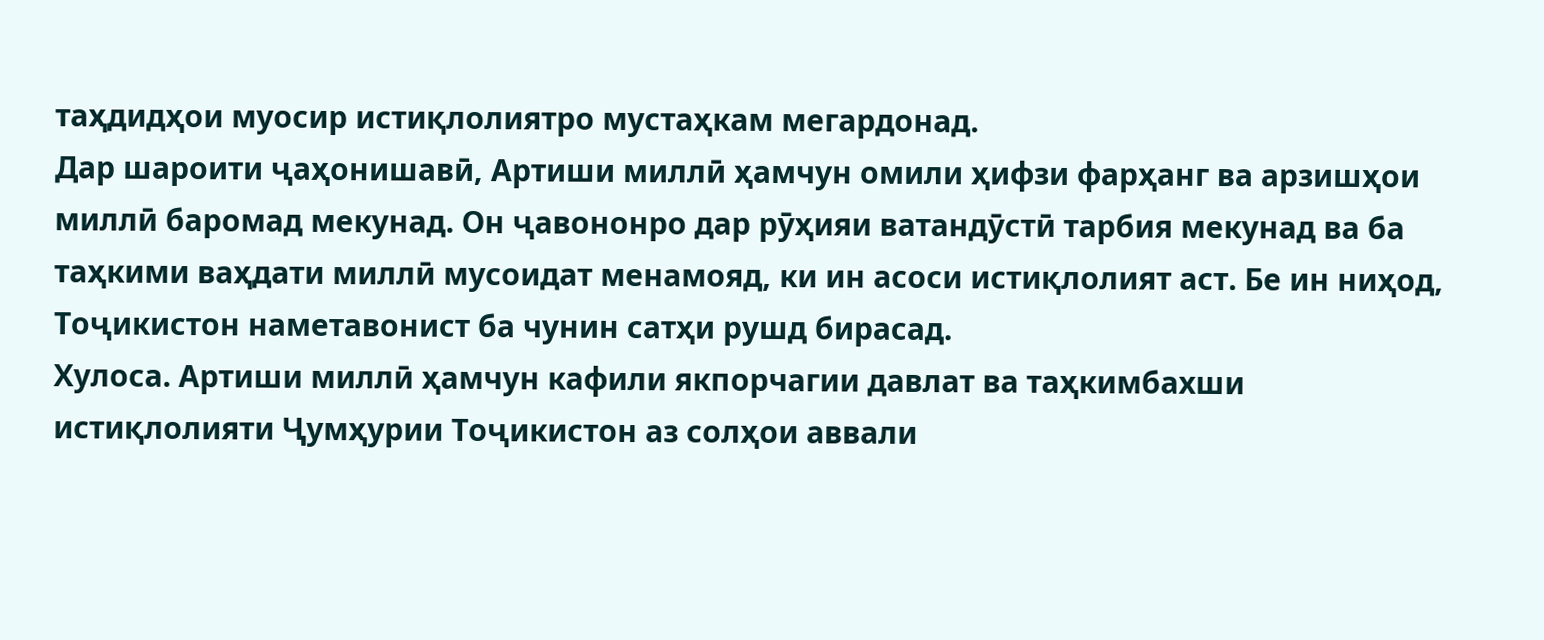таҳдидҳои муосир истиқлолиятро мустаҳкам мегардонад.
Дар шароити ҷаҳонишавӣ, Артиши миллӣ ҳамчун омили ҳифзи фарҳанг ва арзишҳои миллӣ баромад мекунад. Он ҷавононро дар рӯҳияи ватандӯстӣ тарбия мекунад ва ба таҳкими ваҳдати миллӣ мусоидат менамояд, ки ин асоси истиқлолият аст. Бе ин ниҳод, Тоҷикистон наметавонист ба чунин сатҳи рушд бирасад.
Хулоса. Артиши миллӣ ҳамчун кафили якпорчагии давлат ва таҳкимбахши истиқлолияти Ҷумҳурии Тоҷикистон аз солҳои аввали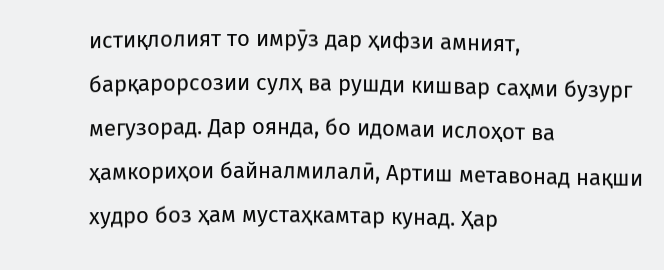истиқлолият то имрӯз дар ҳифзи амният, барқарорсозии сулҳ ва рушди кишвар саҳми бузург мегузорад. Дар оянда, бо идомаи ислоҳот ва ҳамкориҳои байналмилалӣ, Артиш метавонад нақши худро боз ҳам мустаҳкамтар кунад. Ҳар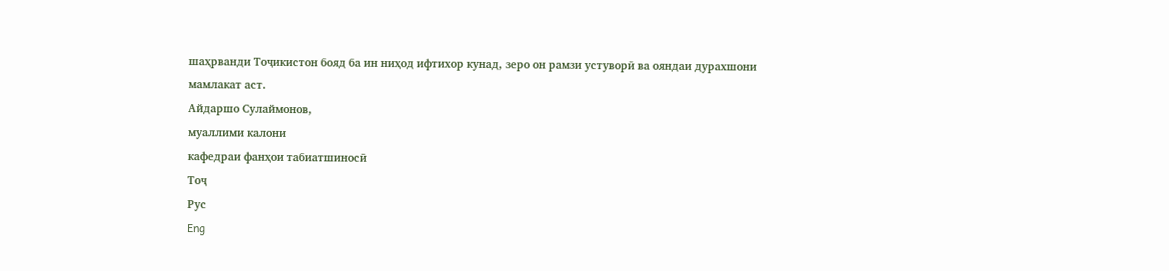шаҳрванди Тоҷикистон бояд ба ин ниҳод ифтихор кунад, зеро он рамзи устуворӣ ва ояндаи дурахшони мамлакат аст.
Айдаршо Сулаймонов,
муаллими калони
кафедраи фанҳои табиатшиносӣ
Тоҷ
Рус
Eng